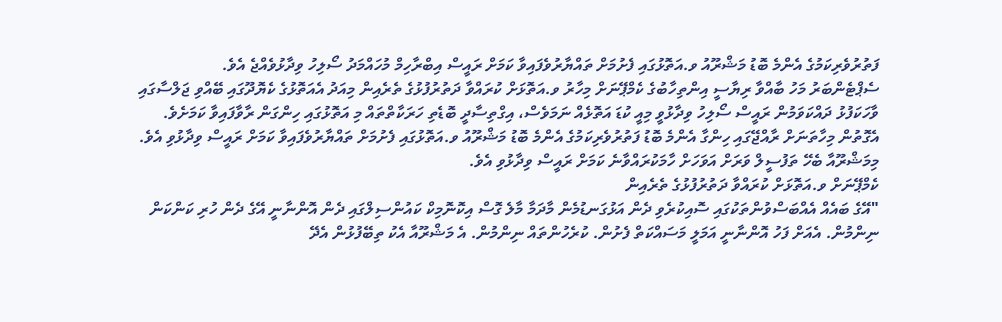ފަތުރުވެރިކަމުގެ އެންމެ ބޮޑު މަޝްރޫއު ވ.އަތޮޅުގައި ފެށުމަށް ތައްޔާރުވެފައިވާ ކަމަށް ރައީސް އިބްރާހިމް މުހައްމަދު ސޯލިހު ވިދާޅުވެއްޖެ އެވެ.
ސެޕްޓެންބަރު މަހު ބާއްވާ ރިޔާސީ އިންތިހާބުގެ ކެމްޕޭނަށް މިހާރު ވ.އަތޮޅަށް ކުރައްވާ ދަތުރުފުޅުގެ ތެރެއިން މިއަދު އެއަތޮޅުގެ ކެޔޮދޫގައި ބޭއްވި ޖަލްސާގައި ވާހަކަފުޅު ދައްކަވަމުން ރައީސް ސޯލިހު ވިދާޅުވީ މިއީ ކުޑަ އަތޮޅެއް ނަމަވެސް، އިގްތިސާދީ ބޮޑެތި ހަރަކާތްތައް މި އަތޮޅުގައި ހިންގަން ރާވާފައިވާ ކަމަށެވެ. އެގޮތުން މިހާތަނަށް ރާއްޖޭގައި ހިންގާ އެންމެ ބޮޑު ފަތުރުވެރިކަމުގެ އެންމެ ބޮޑު މަޝްރޫއު ވ.އަތޮޅުގައި ފެށުމަށް ތައްޔާރުވެފައިވާ ކަމަށް ރައީސް ވިދާޅުވި އެވެ. މިމަޝްރޫއާ ބެހޭ ތަފުސީލް ވަރަށް އަވަހަށް ހާމަކުރައްވާނެ ކަމަށް ރައީސް ވިދާޅުވި އެވެ.
ކެމްޕޭނަށް ވ.އަތޮޅަށް ކުރައްވާ ދަތުރުފުޅުގެ ތެރެއިން
"އޭގެ ބައެއް އެއްބަސްވުންތަކުގައި ސޮއިކުރެވި ދެން އަޅުގަނޑުމެން މާދަމާ މާލެ ގޮސް އިކޮނޮމިކް ކައުންސިލްގައި ދެން އޮންނާނީ އޭގެ ދެން ހުރި ކަންކަން ނިންމުން. އެއަށް ފަހު އޮންނާނީ އަމަލީ މަސައްކަތް ފެށުން. ކުރެހުންތައް ނިންމުން. އެ މަޝްރޫއާ އެކު ތިބޭފުޅުން އެދޭ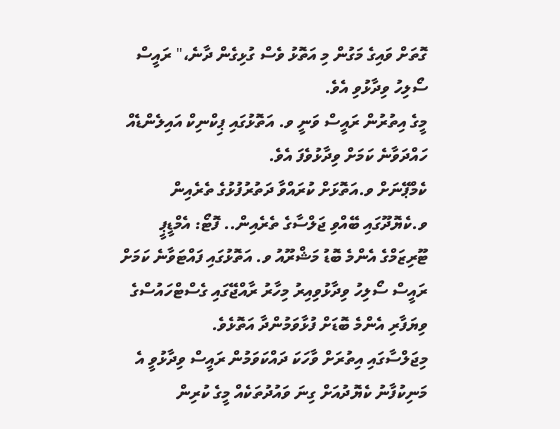ގޮތަށް ވައިގެ މަގުން މި އަތޮޅު ވެސް ގުޅިގެން ދާނެ،" ރައީސް ސޯލިހު ވިދާޅުވި އެވެ.
މީގެ އިތުރުން ރައީސް ވަނީ ވ. އަތޮޅުގައި ޕިކްނިކް އައިލެންޑެއް ހައްދަވާނެ ކަމަށް ވިދާޅުވެފަ އެވެ.
ކެމްޕޭނަށް ވ.އަތޮޅަށް ކުރައްވާ ދަތުރުފުޅުގެ ތެރެއިން ވ.ކެޔޮދޫގައި ބޭއްވި ޖަލްސާގެ ތެރެއިން.. ފޮޓޯ: އެމްޑީޕީ
ޓޫރިޒަމްގެ އެންމެ ބޮޑު މަޝްރޫއު ވ. އަތޮޅުގައި ފައްޓަވާނެ ކަމަށް ރައީސް ސޯލިހު ވިދާޅުވިއިރު މިހާރު ރާއްޖޭގައި ގެސްޓްހައުސްގެ ވިޔަފާރި އެންމެ ބޮޑަށް ފުޅާވަމުންދާ އަތޮޅެވެ.
މިޖަލްސާގައި އިތުރަށް ވާހަކަ ދައްކަވަމުން ރައީސް ވިދާޅުވީ އެ މަނިކުފާނު ކެޔޮދުއަށް ގިނަ ވައުދުތަކެއް މީގެ ކުރިން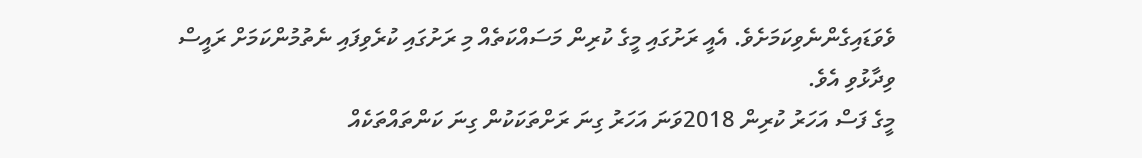ވެވަޑައިގެންނެވިކަމަށެވެ. އެއީ ރަށުގައި މީގެ ކުރިން މަސައްކަތެއް މި ރަށުގައި ކުރެވިފައި ނެތުމުންކަމަށް ރައީސް ވިދާޅުވި އެވެ.
މީގެ ފަސް އަހަރު ކުރިން 2018ވަނަ އަހަރު ގިނަ ރަށްތަކަކުން ގިނަ ކަންތައްތަކެއް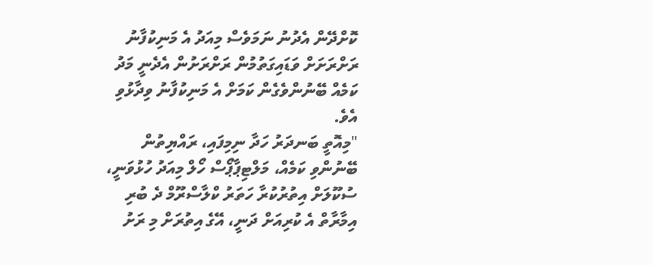ކޮށްދޭން އެދުނު ނަމަވެސް މިއަދު އެ މަނިކުފާނު ރަށްރަށަށް ވަޑައިގަތުމުން ރަށްރަށުން އެދެނީ މަދު ކަމެއް ބޭނުންވެގެން ކަމަށް އެ މަނިކުފާނު ވިދާޅުވި އެވެ.
"މިއޮތީ ބަނދަރު ހަދާ ނިމިފައި، ރައްޔިތުން ބޭނުންވި ކަމެއް، މަލްޓިޕާޕޯސް ހޯލް މިއަދު ހުޅުވަނީ، ސުކޫލަށް އިތުރުކުރާ ހަތަރު ކްލާސްރޫމް ދެ ބުރި އިމާރާތް އެ ކުރިއަށް ދަނީ، އޭގެ އިތުރަށް މި ރަށު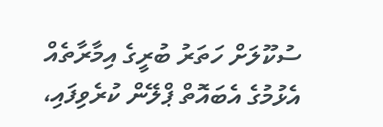ސުކޫލަށް ހަތަރު ބުރީގެ އިމާރާތެއް އެޅުމުގެ އެބައޮތް ޕްލޭން ކުރެވިފައި،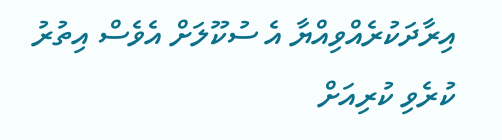އިރާދަކުރެއްވިއްޔާ އެ ސުކޫލަށް އެވެސް އިތުރު ކުރެވި ކުރިއަށް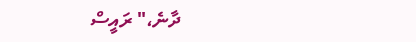ދާނެ،" ރައީސް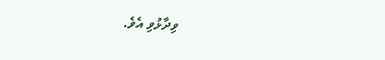ވިދާޅުވި އެވެ.